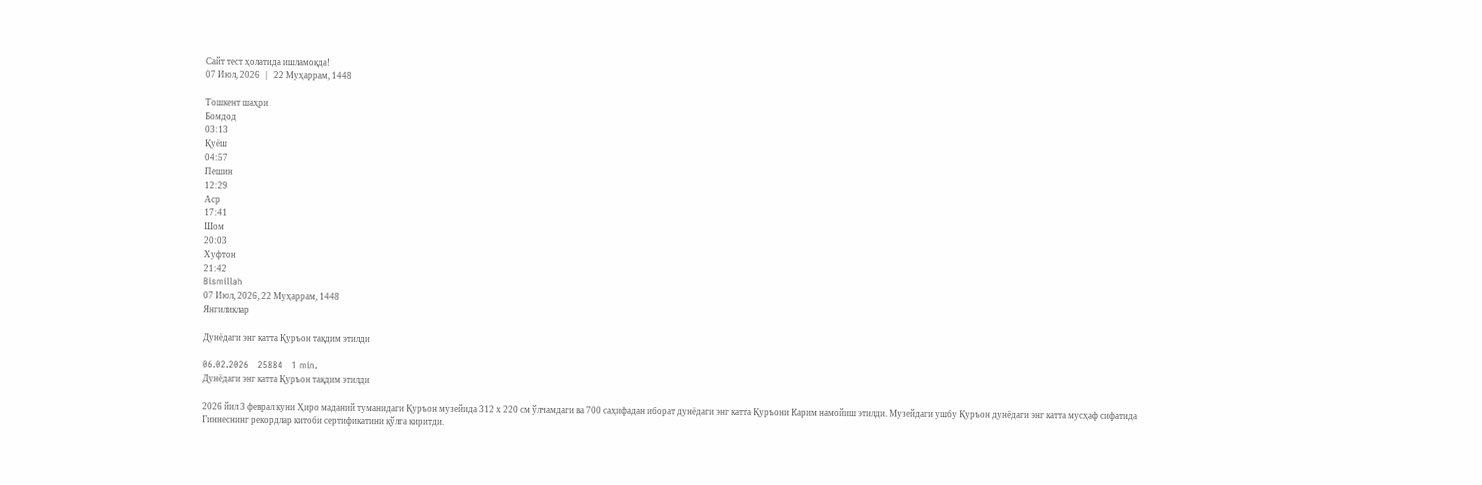Сайт тест ҳолатида ишламоқда!
07 Июл, 2026   |   22 Муҳаррам, 1448

Тошкент шаҳри
Бомдод
03:13
Қуёш
04:57
Пешин
12:29
Аср
17:41
Шом
20:03
Хуфтон
21:42
Bismillah
07 Июл, 2026, 22 Муҳаррам, 1448
Янгиликлар

Дунёдаги энг катта Қуръон тақдим этилди

06.02.2026   25884   1 min.
Дунёдаги энг катта Қуръон тақдим этилди

2026 йил 3 феврал куни Ҳиро маданий туманидаги Қуръон музейида 312 х 220 см ўлчамдаги ва 700 саҳифадан иборат дунёдаги энг катта Қуръони Карим намойиш этилди. Музейдаги ушбу Қуръон дунёдаги энг катта мусҳаф сифатида Гиннеснинг рекордлар китоби сертификатини қўлга киритди.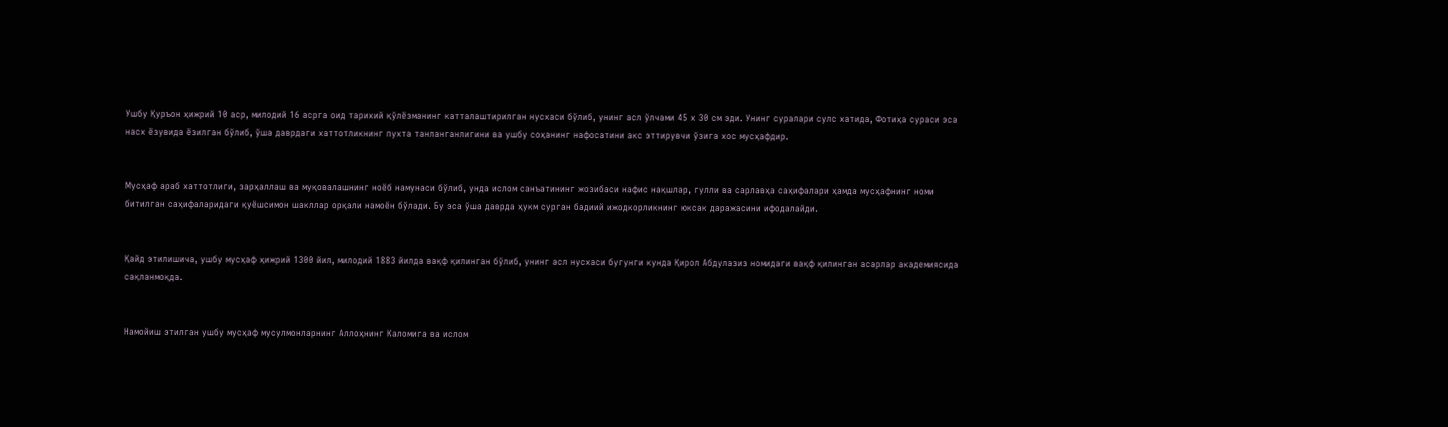Ушбу Қуръон ҳижрий 10 аср, милодий 16 асрга оид тарихий қўлёзманинг катталаштирилган нусхаси бўлиб, унинг асл ўлчами 45 х 30 см эди. Унинг суралари сулс хатида, Фотиҳа сураси эса насх ёзувида ёзилган бўлиб, ўша даврдаги хаттотликнинг пухта танланганлигини ва ушбу соҳанинг нафосатини акс эттирувчи ўзига хос мусҳафдир.


Мусҳаф араб хаттотлиги, зарҳаллаш ва муқовалашнинг ноёб намунаси бўлиб, унда ислом санъатининг жозибаси нафис нақшлар, гулли ва сарлавҳа саҳифалари ҳамда мусҳафнинг номи битилган саҳифаларидаги қуёшсимон шакллар орқали намоён бўлади. Бу эса ўша даврда ҳукм сурган бадиий ижодкорликнинг юксак даражасини ифодалайди.


Қайд этилишича, ушбу мусҳаф ҳижрий 1300 йил, милодий 1883 йилда вақф қилинган бўлиб, унинг асл нусхаси бугунги кунда Қирол Абдулазиз номидаги вақф қилинган асарлар академиясида сақланмоқда.


Намойиш этилган ушбу мусҳаф мусулмонларнинг Аллоҳнинг Каломига ва ислом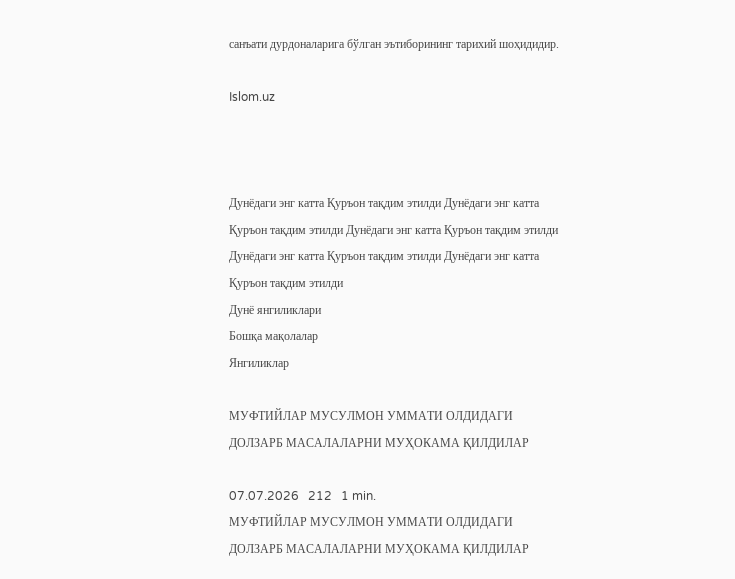санъати дурдоналарига бўлган эътиборининг тарихий шоҳидидир.

Islom.uz



Дунёдаги энг катта Қуръон тақдим этилди Дунёдаги энг катта Қуръон тақдим этилди Дунёдаги энг катта Қуръон тақдим этилди Дунёдаги энг катта Қуръон тақдим этилди Дунёдаги энг катта Қуръон тақдим этилди
Дунё янгиликлари
Бошқа мақолалар
Янгиликлар

МУФТИЙЛАР МУСУЛМОН УММАТИ ОЛДИДАГИ ДОЛЗАРБ МАСАЛАЛАРНИ МУҲОКАМА ҚИЛДИЛАР

07.07.2026   212   1 min.
МУФТИЙЛАР МУСУЛМОН УММАТИ ОЛДИДАГИ ДОЛЗАРБ МАСАЛАЛАРНИ МУҲОКАМА ҚИЛДИЛАР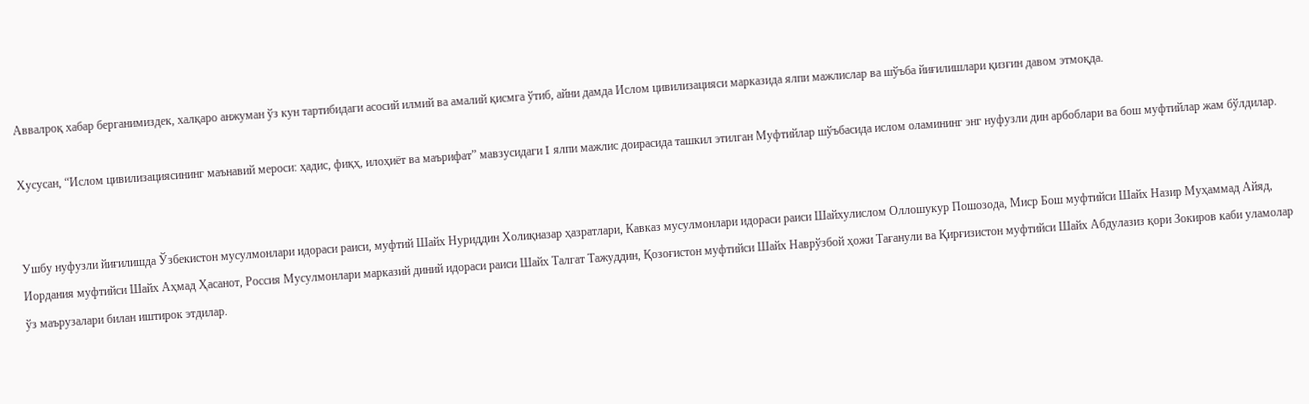Аввалроқ хабар берганимиздек, халқаро анжуман ўз кун тартибидаги асосий илмий ва амалий қисмга ўтиб, айни дамда Ислом цивилизацияси марказида ялпи мажлислар ва шўъба йиғилишлари қизғин давом этмоқда.

Хусусан, “Ислом цивилизациясининг маънавий мероси: ҳадис, фиқҳ, илоҳиёт ва маърифат” мавзусидаги I ялпи мажлис доирасида ташкил этилган Муфтийлар шўъбасида ислом оламининг энг нуфузли дин арбоблари ва бош муфтийлар жам бўлдилар.


Ушбу нуфузли йиғилишда Ўзбекистон мусулмонлари идораси раиси, муфтий Шайх Нуриддин Холиқназар ҳазратлари, Кавказ мусулмонлари идораси раиси Шайхулислом Оллошукур Пошозода, Миср Бош муфтийси Шайх Назир Муҳаммад Айяд, Иордания муфтийси Шайх Аҳмад Ҳасанот, Россия Мусулмонлари марказий диний идораси раиси Шайх Талгат Тажуддин, Қозоғистон муфтийси Шайх Наврўзбой ҳожи Тағанули ва Қирғизистон муфтийси Шайх Абдулазиз қори Зокиров каби уламолар ўз маърузалари билан иштирок этдилар.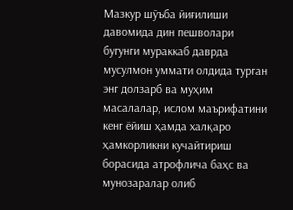Мазкур шўъба йиғилиши давомида дин пешволари бугунги мураккаб даврда мусулмон уммати олдида турган энг долзарб ва муҳим масалалар, ислом маърифатини кенг ёйиш ҳамда халқаро ҳамкорликни кучайтириш борасида атрофлича баҳс ва мунозаралар олиб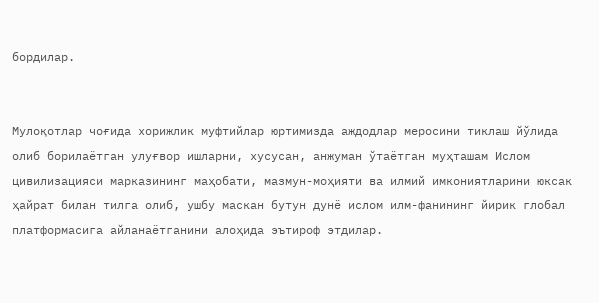бордилар.


Мулоқотлар чоғида хорижлик муфтийлар юртимизда аждодлар меросини тиклаш йўлида олиб борилаётган улуғвор ишларни, хусусан, анжуман ўтаётган муҳташам Ислом цивилизацияси марказининг маҳобати, мазмун-моҳияти ва илмий имкониятларини юксак ҳайрат билан тилга олиб, ушбу маскан бутун дунё ислом илм-фанининг йирик глобал платформасига айланаётганини алоҳида эътироф этдилар.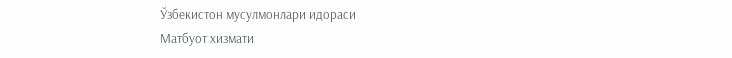Ўзбекистон мусулмонлари идораси
Матбуот хизмати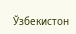Ўзбекистон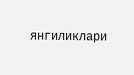янгиликлари